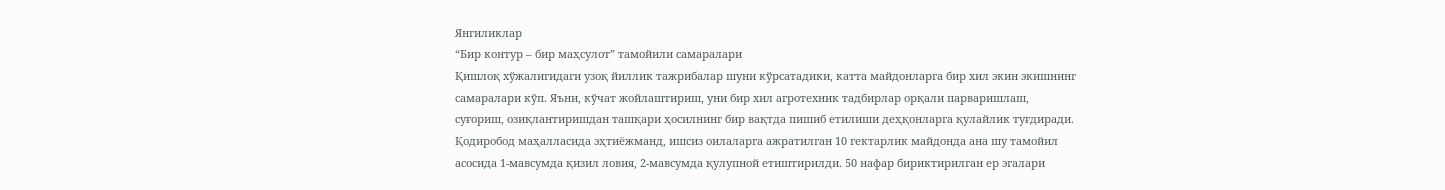Янгиликлар
“Бир контур – бир маҳсулот” тамойили самаралари
Қишлоқ хўжалигидаги узоқ йиллик тажрибалар шуни кўрсатадики, катта майдонларга бир хил экин экишнинг самаралари кўп. Яъни, кўчат жойлаштириш, уни бир хил агротехник тадбирлар орқали парваришлаш, суғориш, озиқлантиришдан ташқари ҳосилнинг бир вақтда пишиб етилиши деҳқонларга қулайлик туғдиради.
Қодиробод маҳалласида эҳтиёжманд, ишсиз оилаларга ажратилган 10 гектарлик майдонда ана шу тамойил асосида 1-мавсумда қизил ловия, 2-мавсумда қулупной етиштирилди. 50 нафар бириктирилган ер эгалари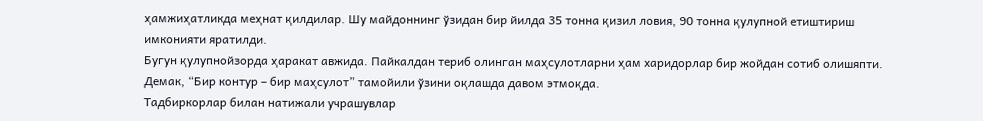ҳамжиҳатликда меҳнат қилдилар. Шу майдоннинг ўзидан бир йилда 35 тонна қизил ловия, 90 тонна қулупной етиштириш имконияти яратилди.
Бугун қулупнойзорда ҳаракат авжида. Пайкалдан териб олинган маҳсулотларни ҳам харидорлар бир жойдан сотиб олишяпти. Демак, “Бир контур – бир маҳсулот” тамойили ўзини оқлашда давом этмоқда.
Тадбиркорлар билан натижали учрашувлар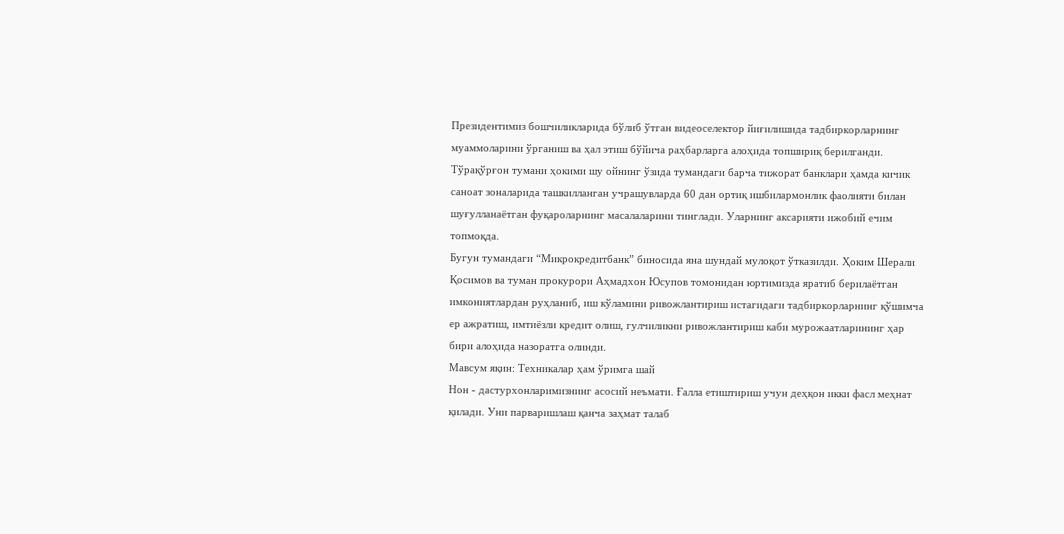Президентимиз бошчиликларида бўлиб ўтган видеоселектор йиғилишида тадбиркорларнинг муаммоларини ўрганиш ва ҳал этиш бўйича раҳбарларга алоҳида топшириқ берилганди. Тўрақўрғон тумани ҳокими шу ойнинг ўзида тумандаги барча тижорат банклари ҳамда кичик саноат зоналарида ташкилланган учрашувларда 60 дан ортиқ ишбилармонлик фаолияти билан шуғулланаётган фуқароларнинг масалаларини тинглади. Уларнинг аксарияти ижобий ечим топмоқда.
Бугун тумандаги “Микрокредитбанк” биносида яна шундай мулоқот ўтказилди. Ҳоким Шерали Қосимов ва туман прокурори Аҳмадхон Юсупов томонидан юртимизда яратиб берилаётган имкониятлардан руҳланиб, иш кўламини ривожлантириш истагидаги тадбиркорларнинг қўшимча ер ажратиш, имтиёзли кредит олиш, гулчиликни ривожлантириш каби мурожаатларининг ҳар бири алоҳида назоратга олинди.
Мавсум яқин: Техникалар ҳам ўримга шай
Нон - дастурхонларимизнинг асосий неъмати. Ғалла етиштириш учун деҳқон икки фасл меҳнат қилади. Уни парваришлаш қанча заҳмат талаб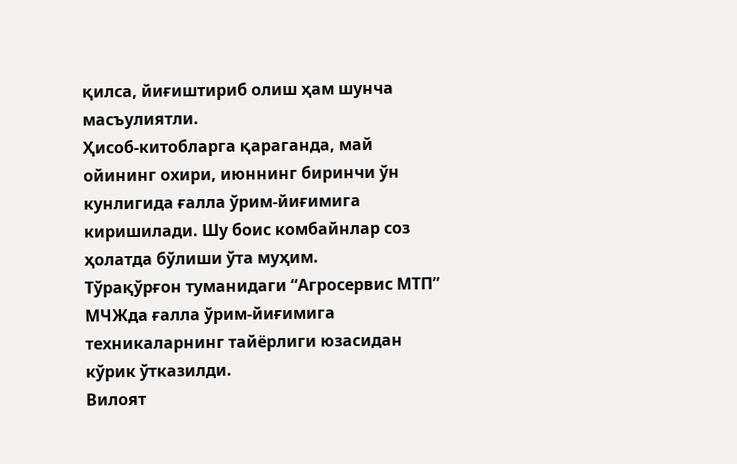қилса, йиғиштириб олиш ҳам шунча масъулиятли.
Ҳисоб-китобларга қараганда, май ойининг охири, июннинг биринчи ўн кунлигида ғалла ўрим-йиғимига киришилади. Шу боис комбайнлар соз ҳолатда бўлиши ўта муҳим.
Тўрақўрғон туманидаги “Агросервис МТП” МЧЖда ғалла ўрим-йиғимига техникаларнинг тайёрлиги юзасидан кўрик ўтказилди.
Вилоят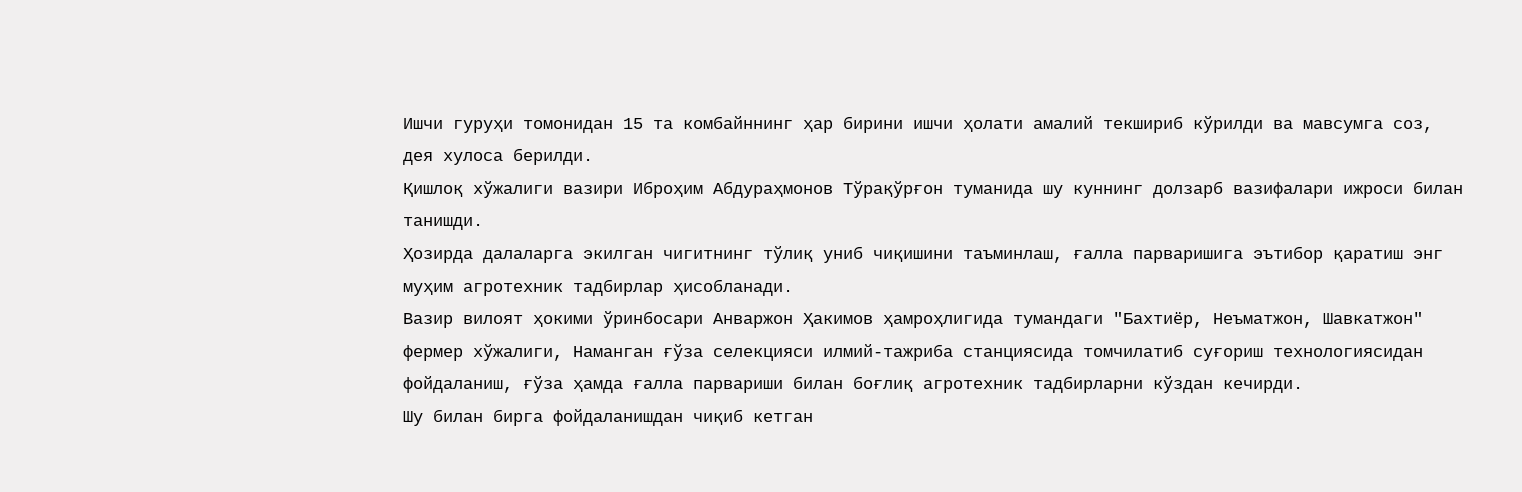Ишчи гуруҳи томонидан 15 та комбайннинг ҳар бирини ишчи ҳолати амалий текшириб кўрилди ва мавсумга соз, дея хулоса берилди.
Қишлоқ хўжалиги вазири Иброҳим Абдураҳмонов Тўрақўрғон туманида шу куннинг долзарб вазифалари ижроси билан танишди.
Ҳозирда далаларга экилган чигитнинг тўлиқ униб чиқишини таъминлаш, ғалла парваришига эътибор қаратиш энг муҳим агротехник тадбирлар ҳисобланади.
Вазир вилоят ҳокими ўринбосари Анваржон Ҳакимов ҳамроҳлигида тумандаги "Бахтиёр, Неъматжон, Шавкатжон" фермер хўжалиги, Наманган ғўза селекцияси илмий-тажриба станциясида томчилатиб суғориш технологиясидан фойдаланиш, ғўза ҳамда ғалла парвариши билан боғлиқ агротехник тадбирларни кўздан кечирди.
Шу билан бирга фойдаланишдан чиқиб кетган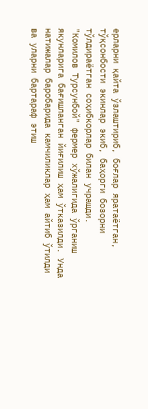ерларни қайта ўзлаштириб, боғлар яратаётган, тўқсонбости экинлар экиб, баҳорги бозорни тўлдираётган соҳибкорлар билан учрашди.
"Комилов Турсунбой" фермер хўжалигида ўрганиш якунларига бағишланган йиғилиш ҳам ўтказилди. Унда натижалар баробарида камчиликлар ҳам айтиб ўтилди ва уларни бартараф этиш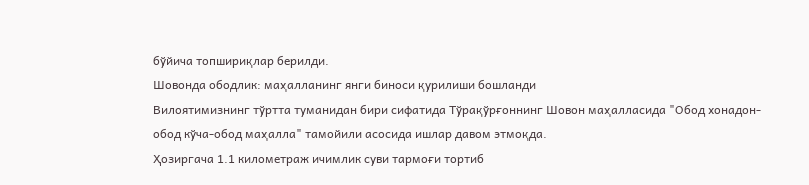бўйича топшириқлар берилди.
Шовонда ободлик: маҳалланинг янги биноси қурилиши бошланди
Вилоятимизнинг тўртта туманидан бири сифатида Тўрақўрғоннинг Шовон маҳалласида "Обод хонадон-обод кўча-обод маҳалла" тамойили асосида ишлар давом этмоқда.
Ҳозиргача 1.1 километраж ичимлик суви тармоғи тортиб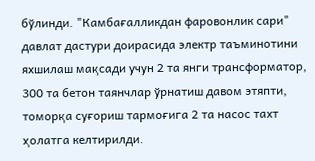бўлинди. "Камбағалликдан фаровонлик сари" давлат дастури доирасида электр таъминотини яхшилаш мақсади учун 2 та янги трансформатор, 300 та бетон таянчлар ўрнатиш давом этяпти, томорқа суғориш тармоғига 2 та насос тахт ҳолатга келтирилди.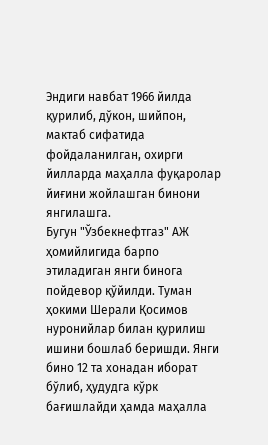Эндиги навбат 1966 йилда қурилиб, дўкон, шийпон, мактаб сифатида фойдаланилган, охирги йилларда маҳалла фуқаролар йиғини жойлашган бинони янгилашга.
Бугун "Ўзбекнефтгаз" АЖ ҳомийлигида барпо этиладиган янги бинога пойдевор қўйилди. Туман ҳокими Шерали Қосимов нуронийлар билан қурилиш ишини бошлаб беришди. Янги бино 12 та хонадан иборат бўлиб, ҳудудга кўрк бағишлайди ҳамда маҳалла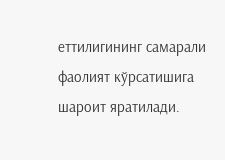еттилигининг самарали фаолият кўрсатишига шароит яратилади.